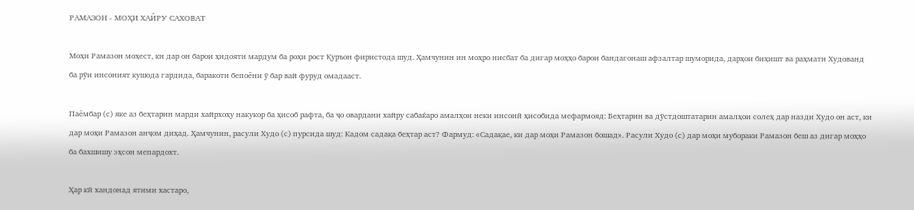РАМАЗОН - МОҲИ ХАЙРУ САХОВАТ

Моҳи Рамазон моҳест, ки дар он барои ҳидояти мардум ба роҳи рост Қуръон фиристода шуд. Ҳамчунин ин моҳро нисбат ба дигар моҳҳо барои бандагонаш афзалтар шуморида, дарҳои биҳишт ва раҳмати Худованд ба рӯи инсоният кушода гардида, баракоти бепоёни ӯ бар вай фуруд омадааст.

Паёмбар (с) яке аз беҳтарин марди хайрхоҳу накукор ба ҳисоб рафта, ба ҷо овардани хайру сабаќаро амалҳои неки инсонӣ ҳисобида мефармояд: Беҳтарин ва дӯстдоштатарин амалҳои солеҳ дар назди Худо он аст, ки дар моҳи Рамазон анҷом диҳад. Ҳамчунин, расули Худо (с) пурсида шуд: Кадом садақа беҳтар аст? Фармуд: «Садақае, ки дар моҳи Рамазон бошад». Расули Худо (с) дар моҳи мубораки Рамазон беш аз дигар моҳҳо ба бахшишу эҳсон мепардохт.

Ҳар кӣ хандонад ятими хастаро,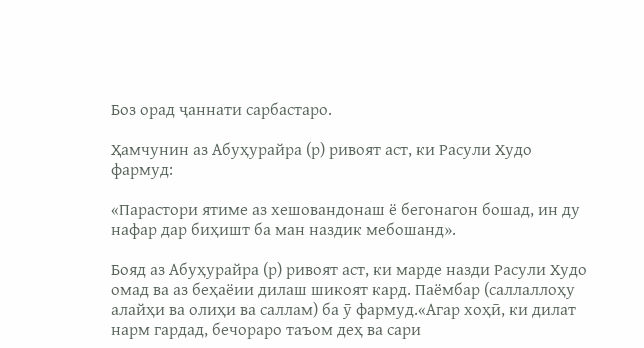Боз орад ҷаннати сарбастаро.

Ҳамчунин аз Абуҳурайра (р) ривоят аст, ки Расули Худо фармуд:

«Парастори ятиме аз хешовандонаш ё бегонагон бошад, ин ду нафар дар биҳишт ба ман наздик мебошанд».

Бояд аз Абуҳурайра (р) ривоят аст, ки марде назди Расули Худо омад ва аз беҳаёии дилаш шикоят кард. Паёмбар (саллаллоҳу алайҳи ва олиҳи ва саллам) ба ӯ фармуд.«Агар хоҳӣ, ки дилат нарм гардад, бечораро таъом деҳ ва сари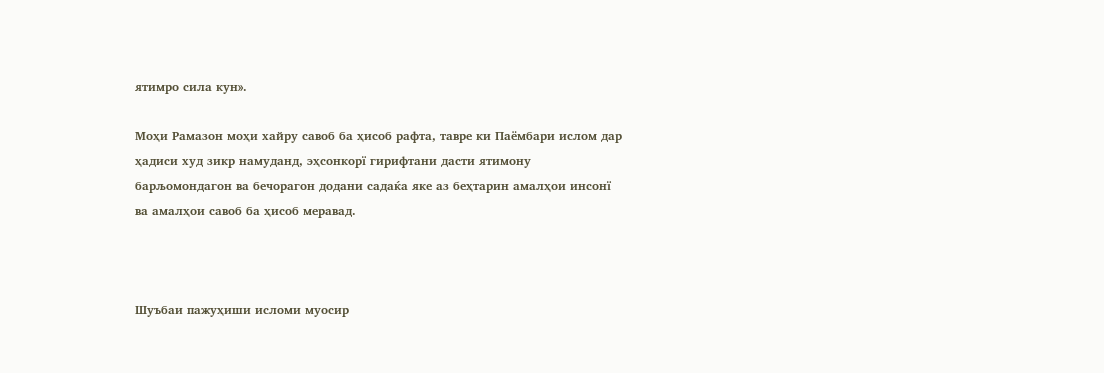ятимро сила кун».

Моҳи Рамазон моҳи хайру савоб ба ҳисоб рафта, тавре ки Паёмбари ислом дар ҳадиси худ зикр намуданд, эҳсонкорї гирифтани дасти ятимону барљомондагон ва бечорагон додани садаќа яке аз беҳтарин амалҳои инсонї ва амалҳои савоб ба ҳисоб меравад.



Шуъбаи пажуҳиши исломи муосир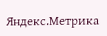Яндекс.Метрика